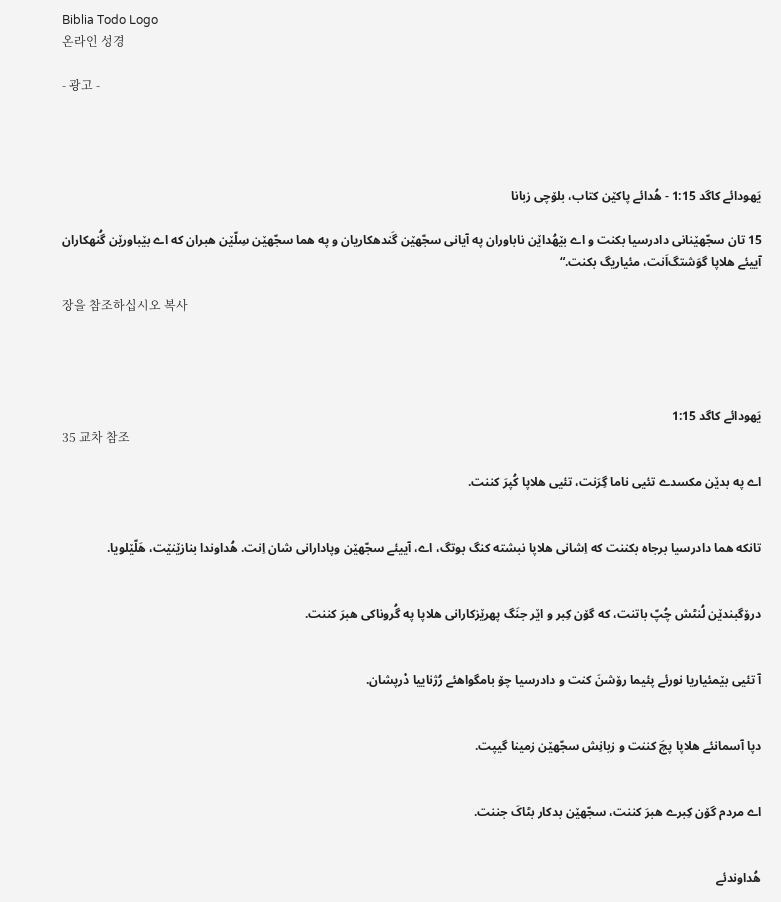Biblia Todo Logo
온라인 성경

- 광고 -




یَهودائے کاگد 1:15 - هُدائے پاکێن کتاب، بلۆچی زبانا

15 تان سجّهێنانی دادرسیا بکنت و اے بێهُداێن ناباوران په آیانی سجّهێن گَندهکاریان و په هما سجّهێن سِلّێن هبران که اے بێباورێن گُنهکاران آییئے هلاپا گوَشتگ‌اَنت، مئیاریگ بکنت.“

장을 참조하십시오 복사




یَهودائے کاگد 1:15
35 교차 참조

اے په بدێن مکسدے تئیی ناما گِرَنت، تئیی هلاپا کُپرَ کننت.


تانکه هما دادرسیا برجاه بکننت که اِشانی هلاپا نبشته کنگ بوتگ، اے، آییئے سجّهێن وپادارانی شان اِنت. هُداوندا بنازێنێت، هَلّێلویا.


درۆگبندێن لُنٹش چُپّ باتنت، که گۆن کِبر و اێر جنَگ پهرێزکارانی هلاپا په گُروناکی هبرَ کننت.


آ تئیی بێمئیاریا نورئے پئیما رۆشنَ کنت و دادرسیا چۆ بامگواهئے رُژناییا دْرپشان.


دپا آسمانئے هلاپا پچَ کننت و زبانِش سجّهێن زمینا گیپت.


اے مردم گۆن کِبرے هبرَ کننت، سجّهێن بدکار بٹاکَ جننت.


هُداوندئے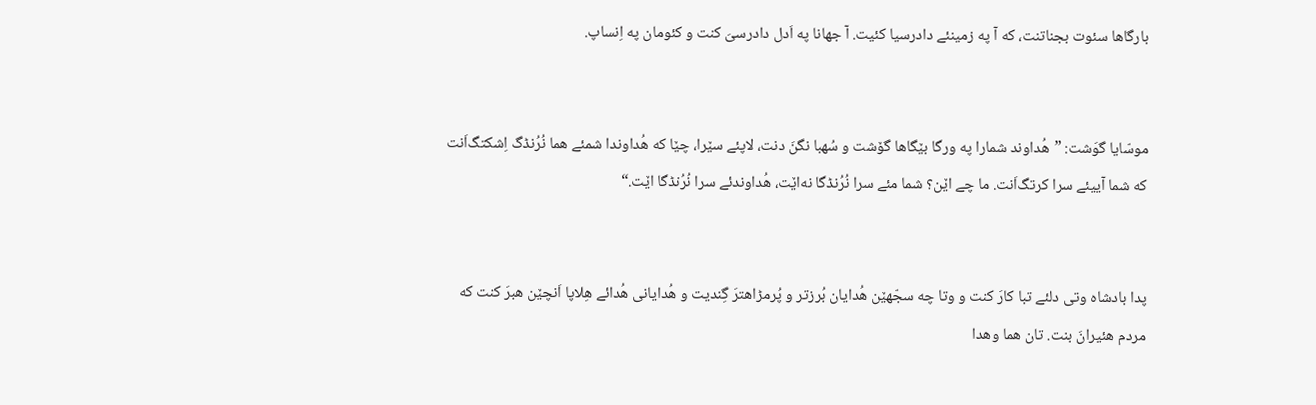بارگاها سئوت بجناتنت، که آ په زمینئے دادرسیا کئیت. آ جهانا په اَدل دادرسیَ کنت و کئومان په اِنساپ.


موسّایا گوَشت: ”هُداوند شمارا په ورگا بێگاها گۆشت و سُهبا نگنَ دنت، لاپئے سێرا، چێا که هُداوندا شمئے هما نُرُنڈگ اِشکتگ‌اَنت که شما آییئے سرا کرتگ‌اَنت. ما چے اێن؟ شما مئے سرا نُرُنڈگا نه‌اێت، هُداوندئے سرا نُرُنڈگا اێت.“


پدا بادشاه وتی دلئے تبا کارَ کنت و وتا چه سجّهێن هُدایان بُرزتر و پُرمڑاهترَ گِندیت و هُدایانی هُدائے هِلاپا اَنچێن هبرَ کنت که مردم هئیرانَ بنت. تان هما وهدا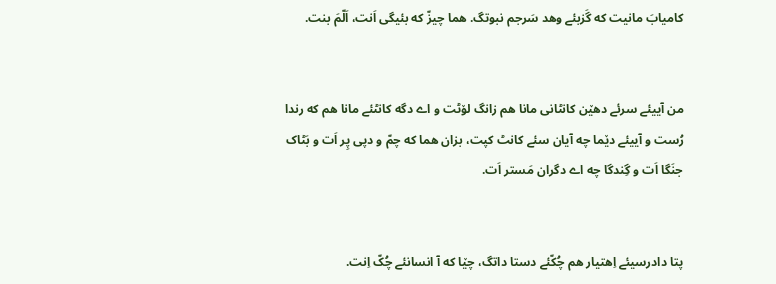کامیابَ مانیت که گَزبئے وهد سَرجم نبوتگ. هما چیزّ که بئیگی اَنت، اَلّمَ بنت.


من آییئے سرئے دهێن کانٹانی مانا هم زانگ لۆٹت و اے دگه کانٹئے مانا هم که رندا رُست و آییئے دێما چه آیان سئے کانٹ کپت، بزان هما که چمّ و دپی پِر اَت و بَٹاک جنَگا اَت و گِندگا چه اے دگران مَستر اَت.


پتا دادرسیئے اِهتیار هم چُکّئے دستا داتگ، چێا که آ انسانئے چُکّ اِنت.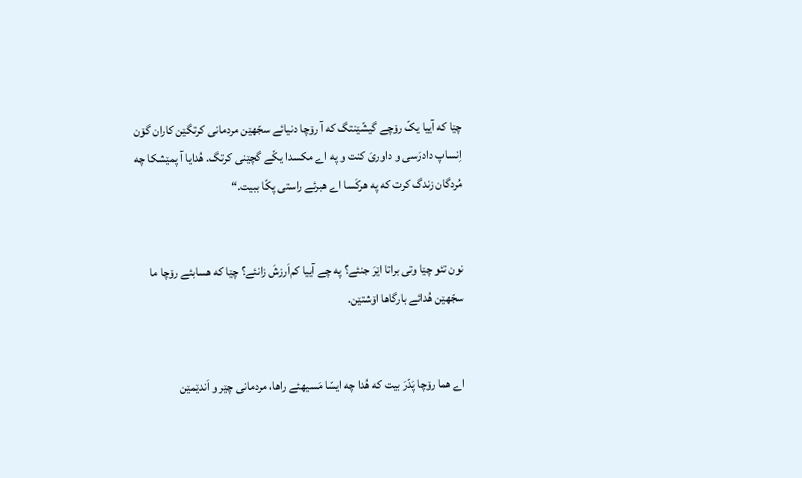چێا که آییا یکّ رۆچے گیشّێنتگ که آ رۆچا دنیائے سجّهێن مردمانی کرتگێن کاران گۆن اِنساپ دادرَسی و داوریَ کنت و په اے مکسدا یکّے گچێنی کرتگ. هُدایا آ پمێشکا چه مُردگان زندگ کرت که په هرکَسا اے هبرئے راستی پکّا ببیت.“


نون تئو چێا وتی براتا اێرَ جنئے؟ په چے آییا کم‌اَرزشَ زانئے؟ چێا که هسابئے رۆچا ما سجّهێن هُدائے بارگاها اۆشتێن.


اے هما رۆچا پَدّرَ بیت که هُدا چه ایسّا مَسیهئے راها، مردمانی چێر و اَندێمێن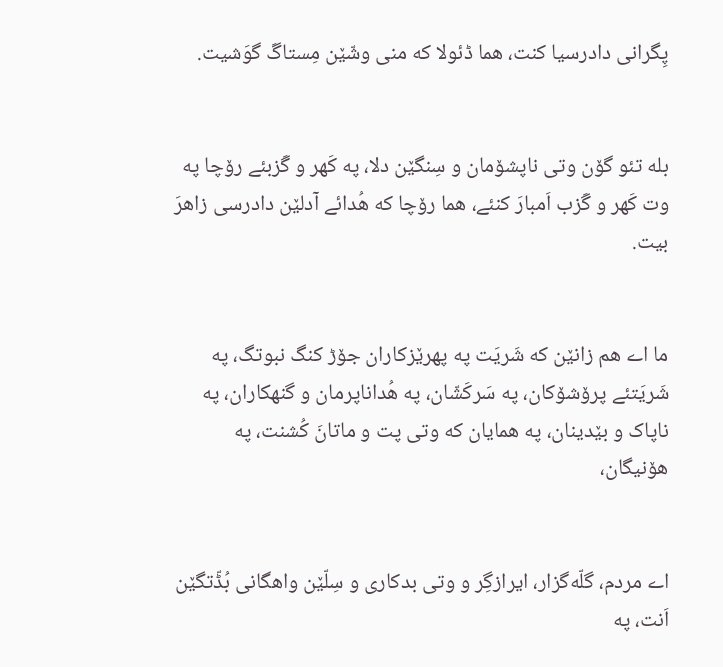پِگرانی دادرسیا کنت، هما ڈئولا که منی وشّێن مِستاگَ گوَشیت.


بله تئو گۆن وتی ناپشۆمان و سِنگێن دلا، په کَهر و گَزبئے رۆچا په وت کَهر و گَزب اَمبارَ کنئے، هما رۆچا که هُدائے آدلێن دادرسی زاهرَ بیت.


ما اے هم زانێن که شَریَت په پهرێزکاران جۆڑ کنگ نبوتگ، په شَریَتئے پرۆشۆکان، په سَرکَشّان، په هُداناپرمان و گنهکاران، په ناپاک و بێدینان، په همایان که وتی پت و ماتانَ کُشنت، په هۆنیگان،


اے مردم، گلّه‌گزار، ایرازگِر و وتی بدکاری و سِلّێن واهگانی بُڈّتگێن اَنت، په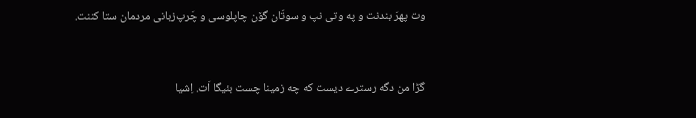وت پهرَ بندنت و په وتی نپ و سوتّان گۆن چاپلوسی و چَرپ‌زبانی مردمان ستا کننت.


گڑا من دگه رسترے دیست که چه زمینا چست بئیگا اَت. اِشیا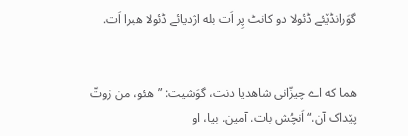گوَرانڈێئے ڈئولا دو کانٹ پِر اَت بله اژدیائے ڈئولا هبرا اَت.


هما که اے چیزّانی شاهدیا دنت، گوَشیت: ”هئو، من زوتّ پێداک آن.“ اَنچُش بات. آمین. بیا، او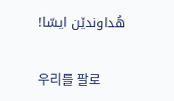هُداوندێن ایسّا!


우리를 팔로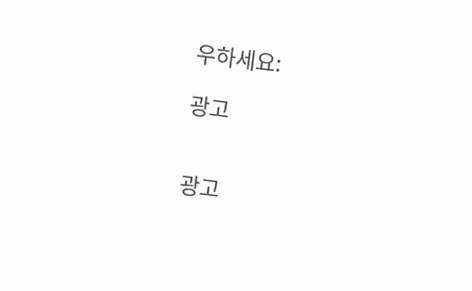우하세요:

광고


광고